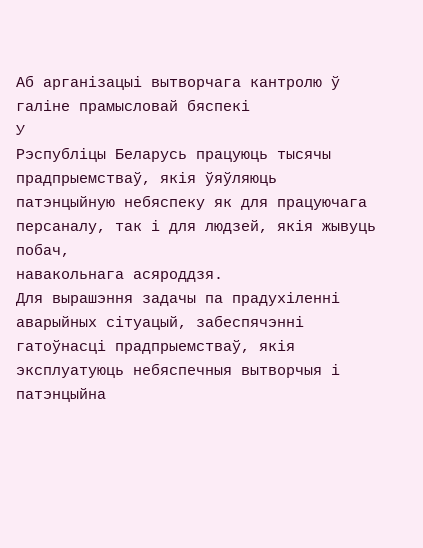Аб арганізацыі вытворчага кантролю ў галіне прамысловай бяспекі
У
Рэспубліцы Беларусь працуюць тысячы прадпрыемстваў, якія ўяўляюць
патэнцыйную небяспеку як для працуючага персаналу, так і для людзей, якія жывуць побач,
навакольнага асяроддзя.
Для вырашэння задачы па прадухіленні аварыйных сітуацый, забеспячэнні гатоўнасці прадпрыемстваў, якія эксплуатуюць небяспечныя вытворчыя і патэнцыйна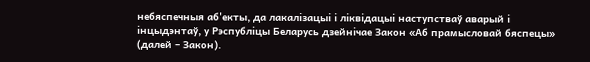небяспечныя аб'екты, да лакалізацыі і ліквідацыі наступстваў аварый і інцыдэнтаў, у Рэспубліцы Беларусь дзейнічае Закон «Аб прамысловай бяспецы» (далей – Закон).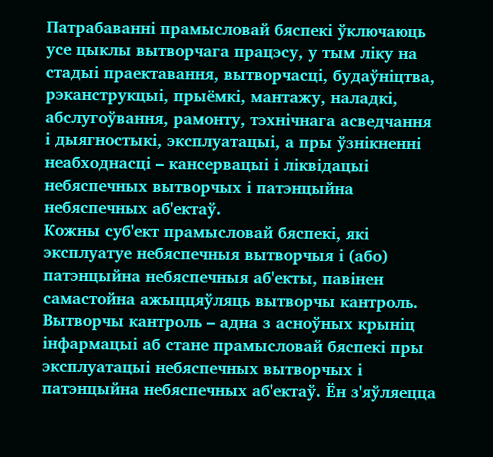Патрабаванні прамысловай бяспекі ўключаюць усе цыклы вытворчага працэсу, у тым ліку на стадыі праектавання, вытворчасці, будаўніцтва, рэканструкцыі, прыёмкі, мантажу, наладкі, абслугоўвання, рамонту, тэхнічнага асведчання і дыягностыкі, эксплуатацыі, а пры ўзнікненні неабходнасці – кансервацыі і ліквідацыі небяспечных вытворчых і патэнцыйна небяспечных аб'ектаў.
Кожны суб'ект прамысловай бяспекі, які эксплуатуе небяспечныя вытворчыя і (або) патэнцыйна небяспечныя аб'екты, павінен самастойна ажыццяўляць вытворчы кантроль.
Вытворчы кантроль – адна з асноўных крыніц інфармацыі аб стане прамысловай бяспекі пры эксплуатацыі небяспечных вытворчых і патэнцыйна небяспечных аб'ектаў. Ён з'яўляецца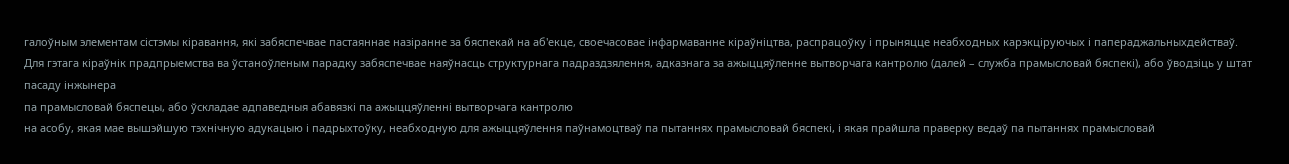галоўным элементам сістэмы кіравання, які забяспечвае пастаяннае назіранне за бяспекай на аб'екце, своечасовае інфармаванне кіраўніцтва, распрацоўку і прыняцце неабходных карэкціруючых і папераджальныхдействаў.
Для гэтага кіраўнік прадпрыемства ва ўстаноўленым парадку забяспечвае наяўнасць структурнага падраздзялення, адказнага за ажыццяўленне вытворчага кантролю (далей – служба прамысловай бяспекі), або ўводзіць у штат пасаду інжынера
па прамысловай бяспецы, або ўскладае адпаведныя абавязкі па ажыццяўленні вытворчага кантролю
на асобу, якая мае вышэйшую тэхнічную адукацыю і падрыхтоўку, неабходную для ажыццяўлення паўнамоцтваў па пытаннях прамысловай бяспекі, і якая прайшла праверку ведаў па пытаннях прамысловай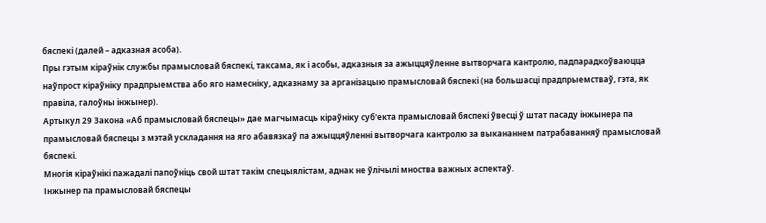бяспекі (далей – адказная асоба).
Пры гэтым кіраўнік службы прамысловай бяспекі, таксама, як і асобы, адказныя за ажыццяўленне вытворчага кантролю, падпарадкоўваюцца наўпрост кіраўніку прадпрыемства або яго намесніку, адказнаму за арганізацыю прамысловай бяспекі (на большасці прадпрыемстваў, гэта, як правіла, галоўны інжынер).
Артыкул 29 Закона «Аб прамысловай бяспецы» дае магчымасць кіраўніку суб'екта прамысловай бяспекі ўвесці ў штат пасаду інжынера па прамысловай бяспецы з мэтай ускладання на яго абавязкаў па ажыццяўленні вытворчага кантролю за выкананнем патрабаванняў прамысловай бяспекі.
Многія кіраўнікі пажадалі папоўніць свой штат такім спецыялістам, аднак не ўлічылі мноства важных аспектаў.
Інжынер па прамысловай бяспецы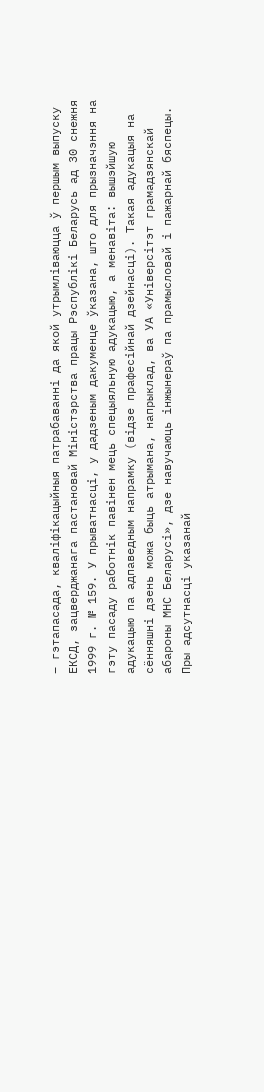– гэтапасада, кваліфікацыйныя патрабаванні да якой утрымліваюцца ў першым выпуску ЕКСД, зацверджанага пастановай Міністэрства працы Рэспублікі Беларусь ад 30 снежня 1999 г. № 159. У прыватнасці, у дадзеным дакуменце ўказана, што для прызначэння на гэту пасаду работнік павінен мець спецыяльную адукацыю, а менавіта: вышэйшую адукацыю па адпаведным напрамку (відзе прафесійнай дзейнасці). Такая адукацыя на сённяшні дзень можа быць атрымана, напрыклад, ва УА «Універсітэт грамадзянскай абароны МНС Беларусі», дзе навучаюць інжынераў па прамысловай і пажарнай бяспецы. Пры адсутнасці указанай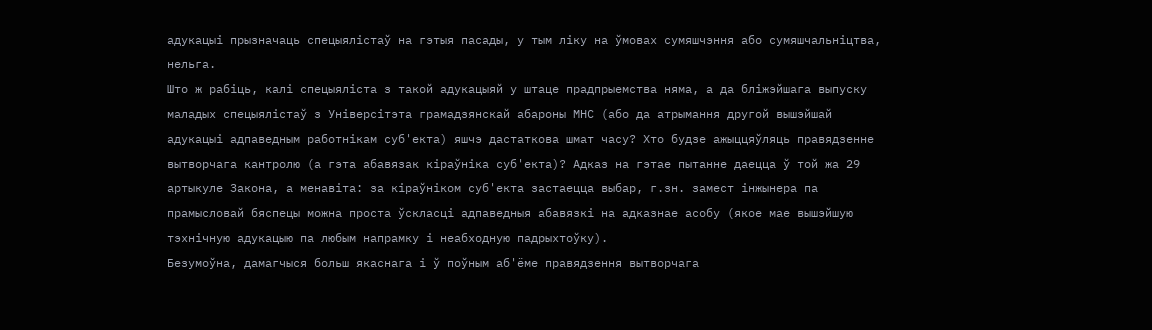адукацыі прызначаць спецыялістаў на гэтыя пасады, у тым ліку на ўмовах сумяшчэння або сумяшчальніцтва, нельга.
Што ж рабіць, калі спецыяліста з такой адукацыяй у штаце прадпрыемства няма, а да бліжэйшага выпуску маладых спецыялістаў з Універсітэта грамадзянскай абароны МНС (або да атрымання другой вышэйшай адукацыі адпаведным работнікам суб'екта) яшчэ дастаткова шмат часу? Хто будзе ажыццяўляць правядзенне вытворчага кантролю (а гэта абавязак кіраўніка суб'екта)? Адказ на гэтае пытанне даецца ў той жа 29 артыкуле Закона, а менавіта: за кіраўніком суб'екта застаецца выбар, г.зн. замест інжынера па прамысловай бяспецы можна проста ўскласці адпаведныя абавязкі на адказнае асобу (якое мае вышэйшую тэхнічную адукацыю па любым напрамку і неабходную падрыхтоўку).
Безумоўна, дамагчыся больш якаснага і ў поўным аб'ёме правядзення вытворчага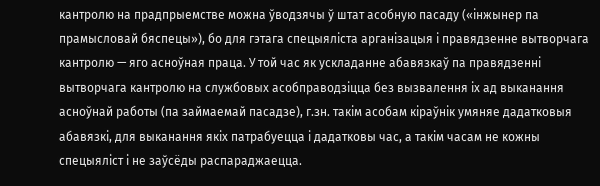кантролю на прадпрыемстве можна ўводзячы ў штат асобную пасаду («інжынер па прамысловай бяспецы»), бо для гэтага спецыяліста арганізацыя і правядзенне вытворчага кантролю — яго асноўная праца. У той час як ускладанне абавязкаў па правядзенні вытворчага кантролю на службовых асобправодзіцца без вызвалення іх ад выканання асноўнай работы (па займаемай пасадзе), г.зн. такім асобам кіраўнік умяняе дадатковыя абавязкі, для выканання якіх патрабуецца і дадатковы час, а такім часам не кожны спецыяліст і не заўсёды распараджаецца.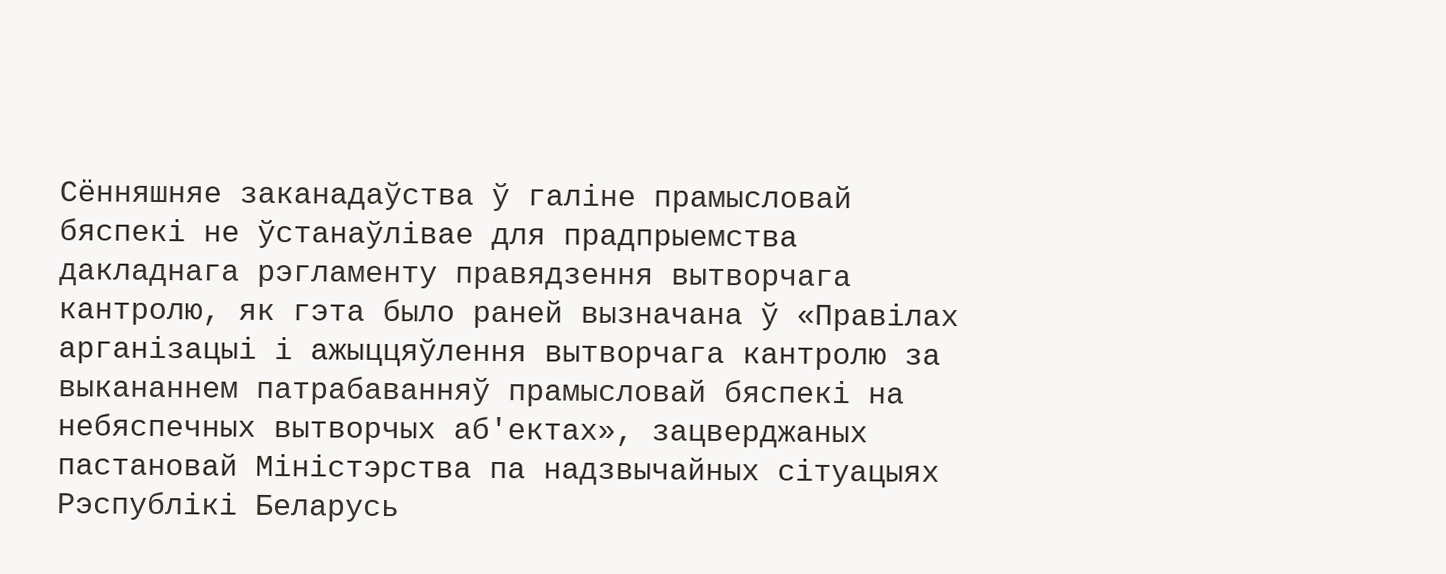Сённяшняе заканадаўства ў галіне прамысловай бяспекі не ўстанаўлівае для прадпрыемства дакладнага рэгламенту правядзення вытворчага кантролю, як гэта было раней вызначана ў «Правілах арганізацыі і ажыццяўлення вытворчага кантролю за выкананнем патрабаванняў прамысловай бяспекі на небяспечных вытворчых аб'ектах», зацверджаных пастановай Міністэрства па надзвычайных сітуацыях Рэспублікі Беларусь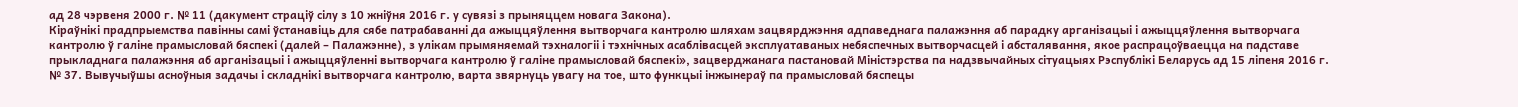ад 28 чэрвеня 2000 г. № 11 (дакумент страціў сілу з 10 жніўня 2016 г. у сувязі з прыняццем новага Закона).
Кіраўнікі прадпрыемства павінны самі ўстанавіць для сябе патрабаванні да ажыццяўлення вытворчага кантролю шляхам зацвярджэння адпаведнага палажэння аб парадку арганізацыі і ажыццяўлення вытворчага кантролю ў галіне прамысловай бяспекі (далей – Палажэнне), з улікам прымяняемай тэхналогіі і тэхнічных асаблівасцей эксплуатаваных небяспечных вытворчасцей і абсталявання, якое распрацоўваецца на падставе прыкладнага палажэння аб арганізацыі і ажыццяўленні вытворчага кантролю ў галіне прамысловай бяспекі», зацверджанага пастановай Міністэрства па надзвычайных сітуацыях Рэспублікі Беларусь ад 15 ліпеня 2016 г. № 37. Вывучыўшы асноўныя задачы і складнікі вытворчага кантролю, варта звярнуць увагу на тое, што функцыі інжынераў па прамысловай бяспецы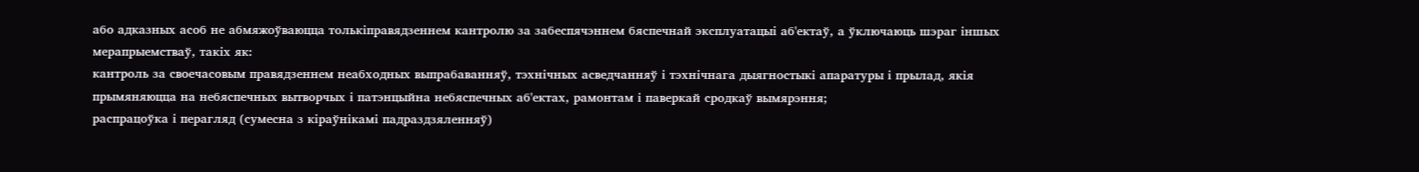або адказных асоб не абмяжоўваюцца толькіправядзеннем кантролю за забеспячэннем бяспечнай эксплуатацыі аб'ектаў, а ўключаюць шэраг іншых мерапрыемстваў, такіх як:
кантроль за своечасовым правядзеннем неабходных выпрабаванняў, тэхнічных асведчанняў і тэхнічнага дыягностыкі апаратуры і прылад, якія прымяняюцца на небяспечных вытворчых і патэнцыйна небяспечных аб'ектах, рамонтам і паверкай сродкаў вымярэння;
распрацоўка і перагляд (сумесна з кіраўнікамі падраздзяленняў)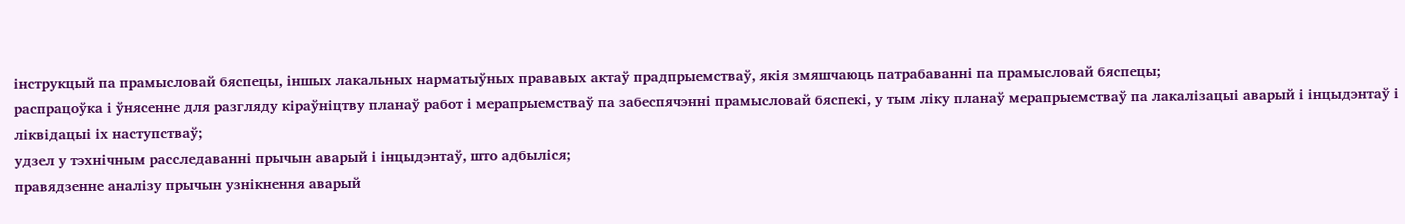інструкцый па прамысловай бяспецы, іншых лакальных нарматыўных прававых актаў прадпрыемстваў, якія змяшчаюць патрабаванні па прамысловай бяспецы;
распрацоўка і ўнясенне для разгляду кіраўніцтву планаў работ і мерапрыемстваў па забеспячэнні прамысловай бяспекі, у тым ліку планаў мерапрыемстваў па лакалізацыі аварый і інцыдэнтаў і ліквідацыі іх наступстваў;
удзел у тэхнічным расследаванні прычын аварый і інцыдэнтаў, што адбыліся;
правядзенне аналізу прычын узнікнення аварый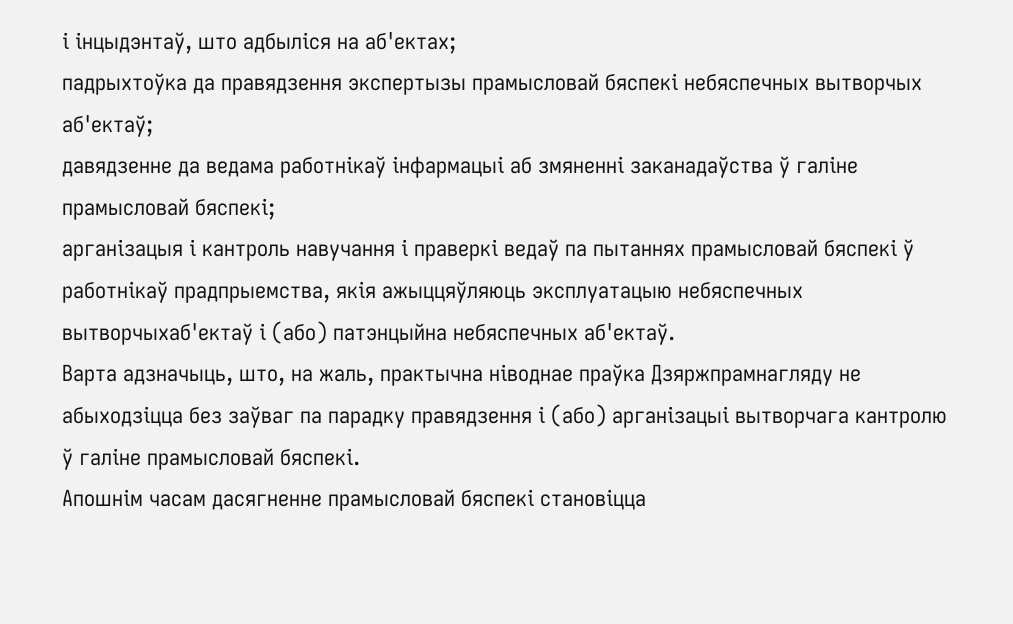і інцыдэнтаў, што адбыліся на аб'ектах;
падрыхтоўка да правядзення экспертызы прамысловай бяспекі небяспечных вытворчых аб'ектаў;
давядзенне да ведама работнікаў інфармацыі аб змяненні заканадаўства ў галіне прамысловай бяспекі;
арганізацыя і кантроль навучання і праверкі ведаў па пытаннях прамысловай бяспекі ў работнікаў прадпрыемства, якія ажыццяўляюць эксплуатацыю небяспечных вытворчыхаб'ектаў і (або) патэнцыйна небяспечных аб'ектаў.
Варта адзначыць, што, на жаль, практычна ніводнае праўка Дзяржпрамнагляду не абыходзіцца без заўваг па парадку правядзення і (або) арганізацыі вытворчага кантролю ў галіне прамысловай бяспекі.
Апошнім часам дасягненне прамысловай бяспекі становіцца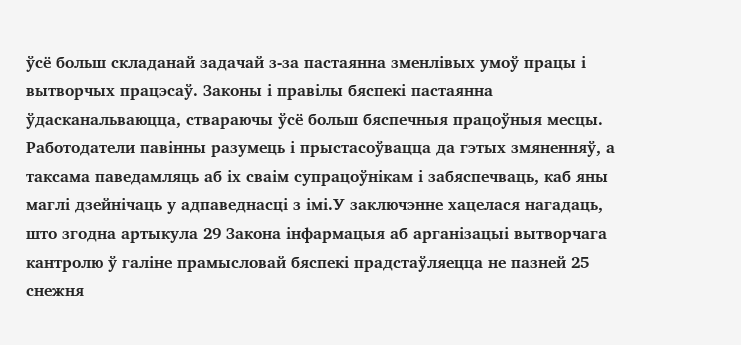ўсё больш складанай задачай з-за пастаянна зменлівых умоў працы і вытворчых працэсаў. Законы і правілы бяспекі пастаянна ўдасканальваюцца, ствараючы ўсё больш бяспечныя працоўныя месцы. Работодатели павінны разумець і прыстасоўвацца да гэтых змяненняў, а таксама паведамляць аб іх сваім супрацоўнікам і забяспечваць, каб яны маглі дзейнічаць у адпаведнасці з імі.У заключэнне хацелася нагадаць, што згодна артыкула 29 Закона інфармацыя аб арганізацыі вытворчага кантролю ў галіне прамысловай бяспекі прадстаўляецца не пазней 25 снежня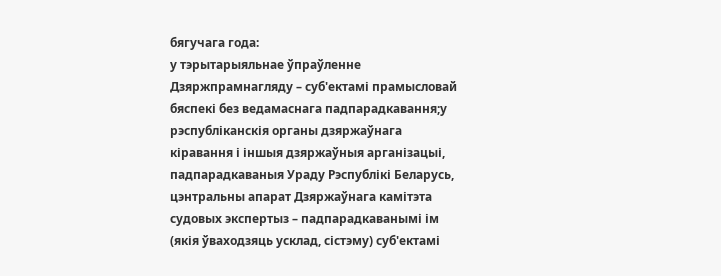бягучага года:
у тэрытарыяльнае ўпраўленне Дзяржпрамнагляду – суб'ектамі прамысловай бяспекі без ведамаснага падпарадкавання;у рэспубліканскія органы дзяржаўнага кіравання і іншыя дзяржаўныя арганізацыі, падпарадкаваныя Ураду Рэспублікі Беларусь, цэнтральны апарат Дзяржаўнага камітэта судовых экспертыз – падпарадкаванымі ім (якія ўваходзяць усклад, сістэму) суб'ектамі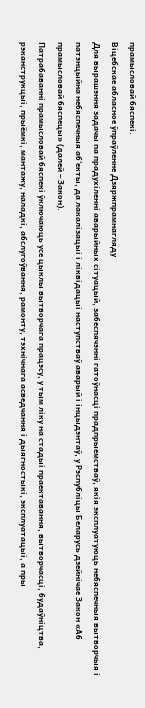прамысловай бяспекі.
Віцебскае абласное ўпраўленне Дзяржпрамнагляду
Для вырашэння задачы па прадухіленні аварыйных сітуацый, забеспячэнні гатоўнасці прадпрыемстваў, якія эксплуатуюць небяспечныя вытворчыя і патэнцыйна небяспечныя аб'екты, да лакалізацыі і ліквідацыі наступстваў аварый і інцыдэнтаў, у Рэспубліцы Беларусь дзейнічае Закон «Аб прамысловай бяспецы» (далей – Закон).
Патрабаванні прамысловай бяспекі ўключаюць усе цыклы вытворчага працэсу, у тым ліку на стадыі праектавання, вытворчасці, будаўніцтва, рэканструкцыі, прыёмкі, мантажу, наладкі, абслугоўвання, рамонту, тэхнічнага асведчання і дыягностыкі, эксплуатацыі, а пры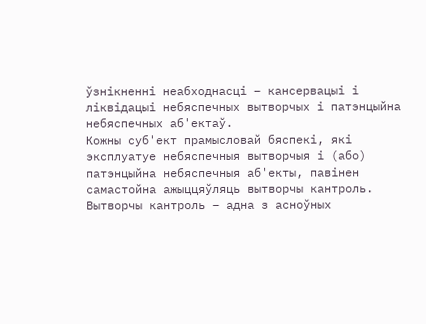ўзнікненні неабходнасці – кансервацыі і ліквідацыі небяспечных вытворчых і патэнцыйна небяспечных аб'ектаў.
Кожны суб'ект прамысловай бяспекі, які эксплуатуе небяспечныя вытворчыя і (або) патэнцыйна небяспечныя аб'екты, павінен самастойна ажыццяўляць вытворчы кантроль.
Вытворчы кантроль – адна з асноўных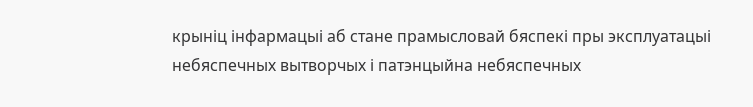крыніц інфармацыі аб стане прамысловай бяспекі пры эксплуатацыі небяспечных вытворчых і патэнцыйна небяспечных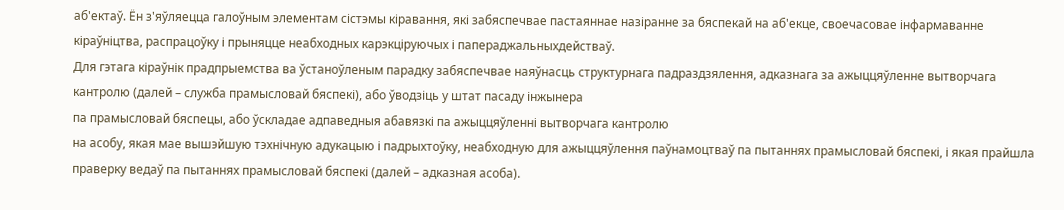аб'ектаў. Ён з'яўляецца галоўным элементам сістэмы кіравання, які забяспечвае пастаяннае назіранне за бяспекай на аб'екце, своечасовае інфармаванне кіраўніцтва, распрацоўку і прыняцце неабходных карэкціруючых і папераджальныхдействаў.
Для гэтага кіраўнік прадпрыемства ва ўстаноўленым парадку забяспечвае наяўнасць структурнага падраздзялення, адказнага за ажыццяўленне вытворчага кантролю (далей – служба прамысловай бяспекі), або ўводзіць у штат пасаду інжынера
па прамысловай бяспецы, або ўскладае адпаведныя абавязкі па ажыццяўленні вытворчага кантролю
на асобу, якая мае вышэйшую тэхнічную адукацыю і падрыхтоўку, неабходную для ажыццяўлення паўнамоцтваў па пытаннях прамысловай бяспекі, і якая прайшла праверку ведаў па пытаннях прамысловай бяспекі (далей – адказная асоба).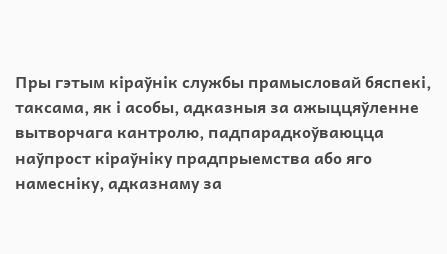Пры гэтым кіраўнік службы прамысловай бяспекі, таксама, як і асобы, адказныя за ажыццяўленне вытворчага кантролю, падпарадкоўваюцца наўпрост кіраўніку прадпрыемства або яго намесніку, адказнаму за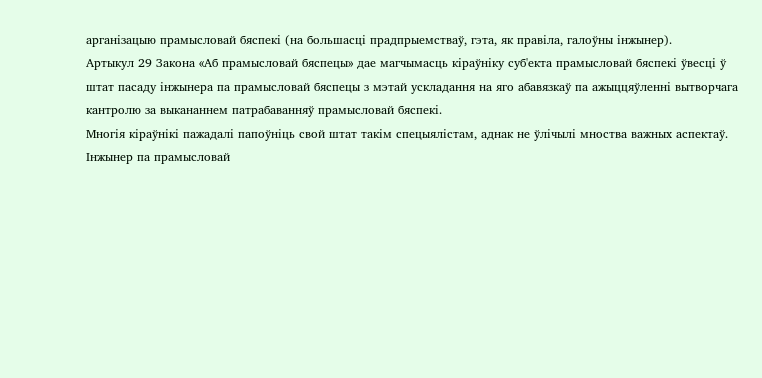арганізацыю прамысловай бяспекі (на большасці прадпрыемстваў, гэта, як правіла, галоўны інжынер).
Артыкул 29 Закона «Аб прамысловай бяспецы» дае магчымасць кіраўніку суб'екта прамысловай бяспекі ўвесці ў штат пасаду інжынера па прамысловай бяспецы з мэтай ускладання на яго абавязкаў па ажыццяўленні вытворчага кантролю за выкананнем патрабаванняў прамысловай бяспекі.
Многія кіраўнікі пажадалі папоўніць свой штат такім спецыялістам, аднак не ўлічылі мноства важных аспектаў.
Інжынер па прамысловай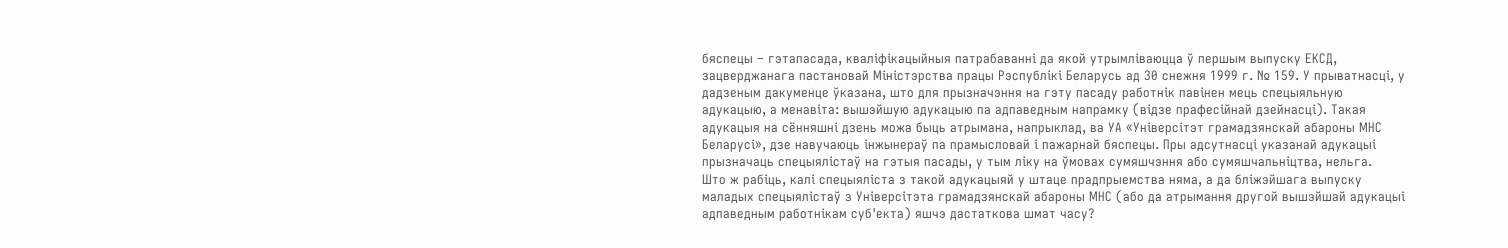бяспецы – гэтапасада, кваліфікацыйныя патрабаванні да якой утрымліваюцца ў першым выпуску ЕКСД, зацверджанага пастановай Міністэрства працы Рэспублікі Беларусь ад 30 снежня 1999 г. № 159. У прыватнасці, у дадзеным дакуменце ўказана, што для прызначэння на гэту пасаду работнік павінен мець спецыяльную адукацыю, а менавіта: вышэйшую адукацыю па адпаведным напрамку (відзе прафесійнай дзейнасці). Такая адукацыя на сённяшні дзень можа быць атрымана, напрыклад, ва УА «Універсітэт грамадзянскай абароны МНС Беларусі», дзе навучаюць інжынераў па прамысловай і пажарнай бяспецы. Пры адсутнасці указанай адукацыі прызначаць спецыялістаў на гэтыя пасады, у тым ліку на ўмовах сумяшчэння або сумяшчальніцтва, нельга.
Што ж рабіць, калі спецыяліста з такой адукацыяй у штаце прадпрыемства няма, а да бліжэйшага выпуску маладых спецыялістаў з Універсітэта грамадзянскай абароны МНС (або да атрымання другой вышэйшай адукацыі адпаведным работнікам суб'екта) яшчэ дастаткова шмат часу?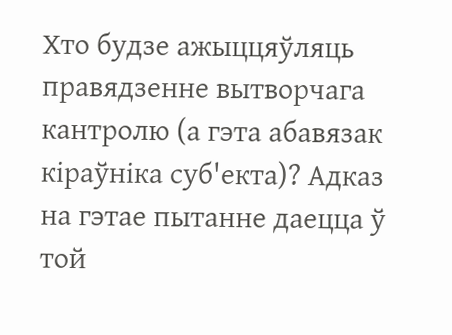Хто будзе ажыццяўляць правядзенне вытворчага кантролю (а гэта абавязак кіраўніка суб'екта)? Адказ на гэтае пытанне даецца ў той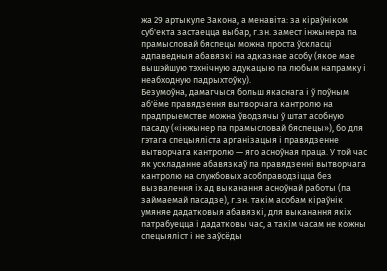жа 29 артыкуле Закона, а менавіта: за кіраўніком суб'екта застаецца выбар, г.зн. замест інжынера па прамысловай бяспецы можна проста ўскласці адпаведныя абавязкі на адказнае асобу (якое мае вышэйшую тэхнічную адукацыю па любым напрамку і неабходную падрыхтоўку).
Безумоўна, дамагчыся больш якаснага і ў поўным аб'ёме правядзення вытворчага кантролю на прадпрыемстве можна ўводзячы ў штат асобную пасаду («інжынер па прамысловай бяспецы»), бо для гэтага спецыяліста арганізацыя і правядзенне вытворчага кантролю — яго асноўная праца. У той час як ускладанне абавязкаў па правядзенні вытворчага кантролю на службовых асобправодзіцца без вызвалення іх ад выканання асноўнай работы (па займаемай пасадзе), г.зн. такім асобам кіраўнік умяняе дадатковыя абавязкі, для выканання якіх патрабуецца і дадатковы час, а такім часам не кожны спецыяліст і не заўсёды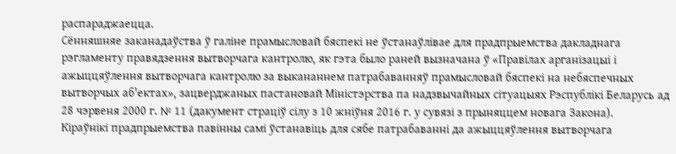распараджаецца.
Сённяшняе заканадаўства ў галіне прамысловай бяспекі не ўстанаўлівае для прадпрыемства дакладнага рэгламенту правядзення вытворчага кантролю, як гэта было раней вызначана ў «Правілах арганізацыі і ажыццяўлення вытворчага кантролю за выкананнем патрабаванняў прамысловай бяспекі на небяспечных вытворчых аб'ектах», зацверджаных пастановай Міністэрства па надзвычайных сітуацыях Рэспублікі Беларусь ад 28 чэрвеня 2000 г. № 11 (дакумент страціў сілу з 10 жніўня 2016 г. у сувязі з прыняццем новага Закона).
Кіраўнікі прадпрыемства павінны самі ўстанавіць для сябе патрабаванні да ажыццяўлення вытворчага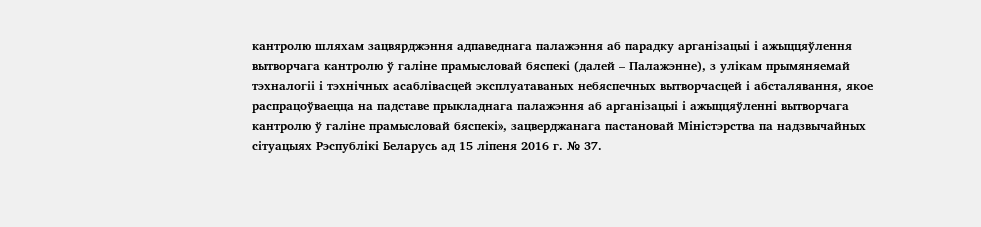кантролю шляхам зацвярджэння адпаведнага палажэння аб парадку арганізацыі і ажыццяўлення вытворчага кантролю ў галіне прамысловай бяспекі (далей – Палажэнне), з улікам прымяняемай тэхналогіі і тэхнічных асаблівасцей эксплуатаваных небяспечных вытворчасцей і абсталявання, якое распрацоўваецца на падставе прыкладнага палажэння аб арганізацыі і ажыццяўленні вытворчага кантролю ў галіне прамысловай бяспекі», зацверджанага пастановай Міністэрства па надзвычайных сітуацыях Рэспублікі Беларусь ад 15 ліпеня 2016 г. № 37.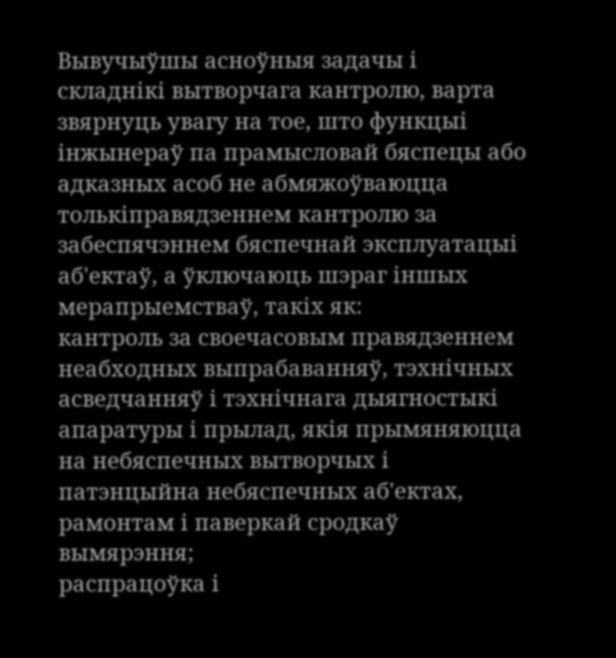Вывучыўшы асноўныя задачы і складнікі вытворчага кантролю, варта звярнуць увагу на тое, што функцыі інжынераў па прамысловай бяспецы або адказных асоб не абмяжоўваюцца толькіправядзеннем кантролю за забеспячэннем бяспечнай эксплуатацыі аб'ектаў, а ўключаюць шэраг іншых мерапрыемстваў, такіх як:
кантроль за своечасовым правядзеннем неабходных выпрабаванняў, тэхнічных асведчанняў і тэхнічнага дыягностыкі апаратуры і прылад, якія прымяняюцца на небяспечных вытворчых і патэнцыйна небяспечных аб'ектах, рамонтам і паверкай сродкаў вымярэння;
распрацоўка і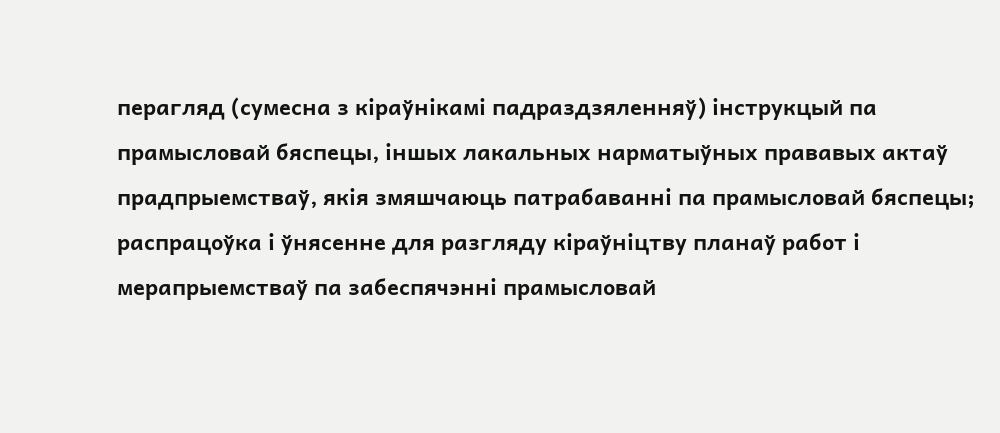перагляд (сумесна з кіраўнікамі падраздзяленняў) інструкцый па прамысловай бяспецы, іншых лакальных нарматыўных прававых актаў прадпрыемстваў, якія змяшчаюць патрабаванні па прамысловай бяспецы;
распрацоўка і ўнясенне для разгляду кіраўніцтву планаў работ і мерапрыемстваў па забеспячэнні прамысловай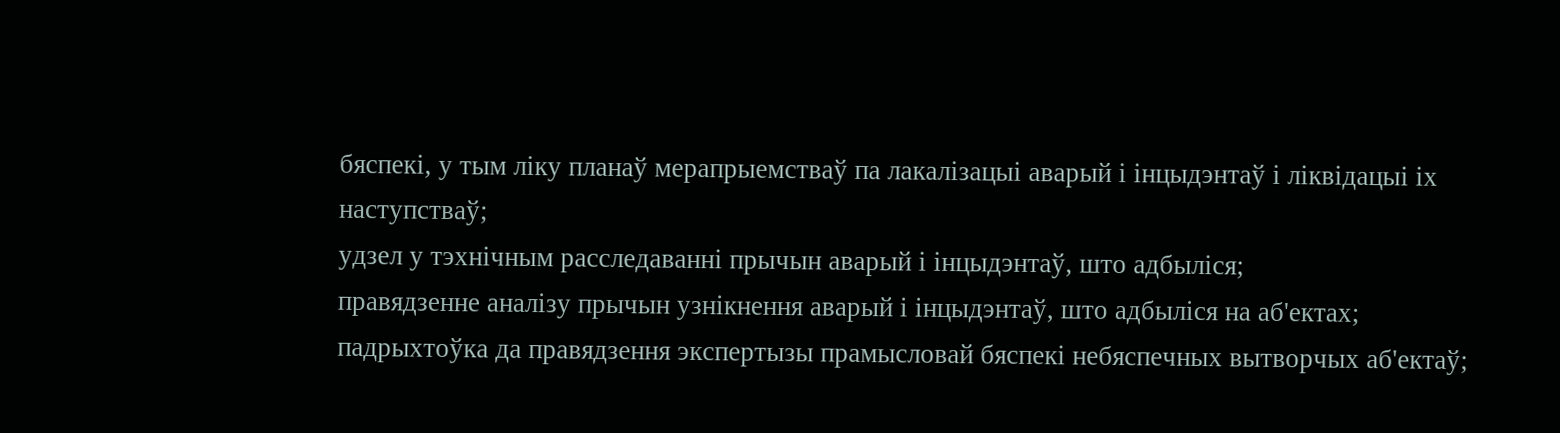бяспекі, у тым ліку планаў мерапрыемстваў па лакалізацыі аварый і інцыдэнтаў і ліквідацыі іх наступстваў;
удзел у тэхнічным расследаванні прычын аварый і інцыдэнтаў, што адбыліся;
правядзенне аналізу прычын узнікнення аварый і інцыдэнтаў, што адбыліся на аб'ектах;
падрыхтоўка да правядзення экспертызы прамысловай бяспекі небяспечных вытворчых аб'ектаў;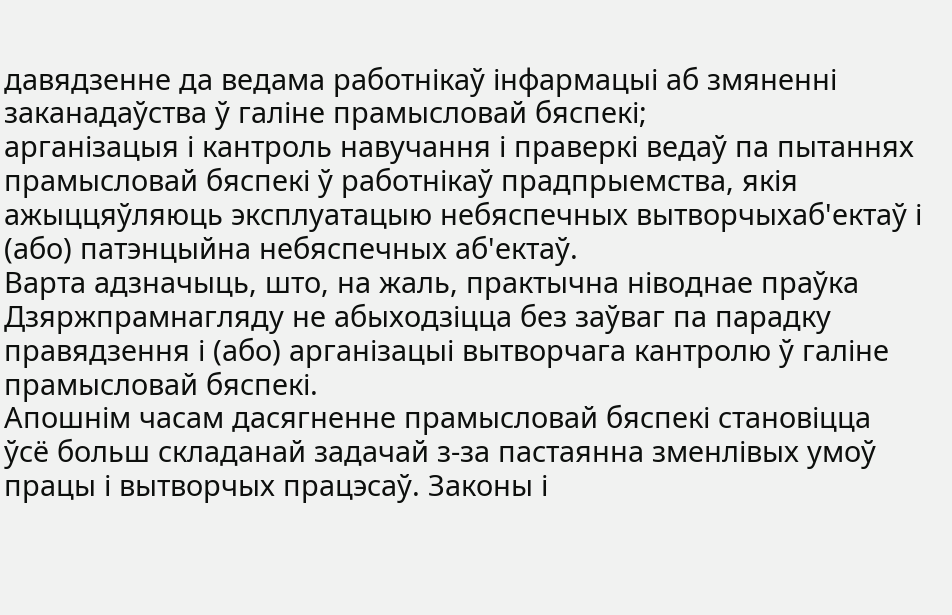давядзенне да ведама работнікаў інфармацыі аб змяненні заканадаўства ў галіне прамысловай бяспекі;
арганізацыя і кантроль навучання і праверкі ведаў па пытаннях прамысловай бяспекі ў работнікаў прадпрыемства, якія ажыццяўляюць эксплуатацыю небяспечных вытворчыхаб'ектаў і (або) патэнцыйна небяспечных аб'ектаў.
Варта адзначыць, што, на жаль, практычна ніводнае праўка Дзяржпрамнагляду не абыходзіцца без заўваг па парадку правядзення і (або) арганізацыі вытворчага кантролю ў галіне прамысловай бяспекі.
Апошнім часам дасягненне прамысловай бяспекі становіцца ўсё больш складанай задачай з-за пастаянна зменлівых умоў працы і вытворчых працэсаў. Законы і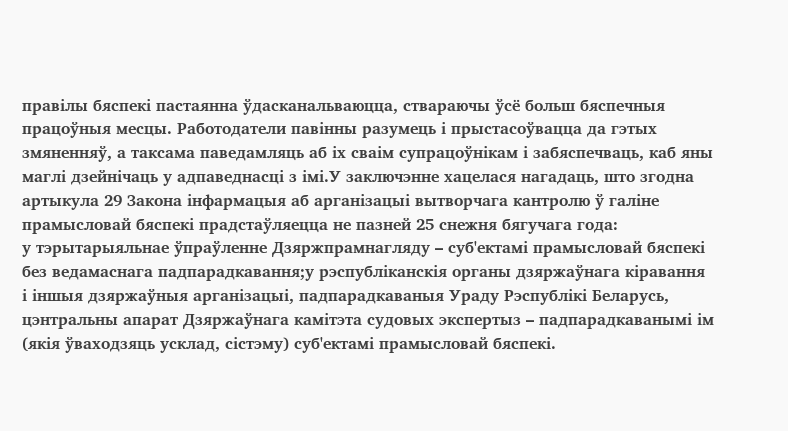правілы бяспекі пастаянна ўдасканальваюцца, ствараючы ўсё больш бяспечныя працоўныя месцы. Работодатели павінны разумець і прыстасоўвацца да гэтых змяненняў, а таксама паведамляць аб іх сваім супрацоўнікам і забяспечваць, каб яны маглі дзейнічаць у адпаведнасці з імі.У заключэнне хацелася нагадаць, што згодна артыкула 29 Закона інфармацыя аб арганізацыі вытворчага кантролю ў галіне прамысловай бяспекі прадстаўляецца не пазней 25 снежня бягучага года:
у тэрытарыяльнае ўпраўленне Дзяржпрамнагляду – суб'ектамі прамысловай бяспекі без ведамаснага падпарадкавання;у рэспубліканскія органы дзяржаўнага кіравання і іншыя дзяржаўныя арганізацыі, падпарадкаваныя Ураду Рэспублікі Беларусь, цэнтральны апарат Дзяржаўнага камітэта судовых экспертыз – падпарадкаванымі ім (якія ўваходзяць усклад, сістэму) суб'ектамі прамысловай бяспекі.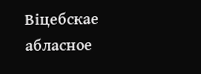Віцебскае абласное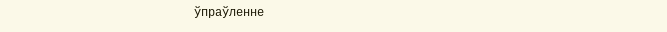ўпраўленне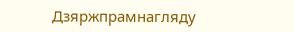Дзяржпрамнагляду